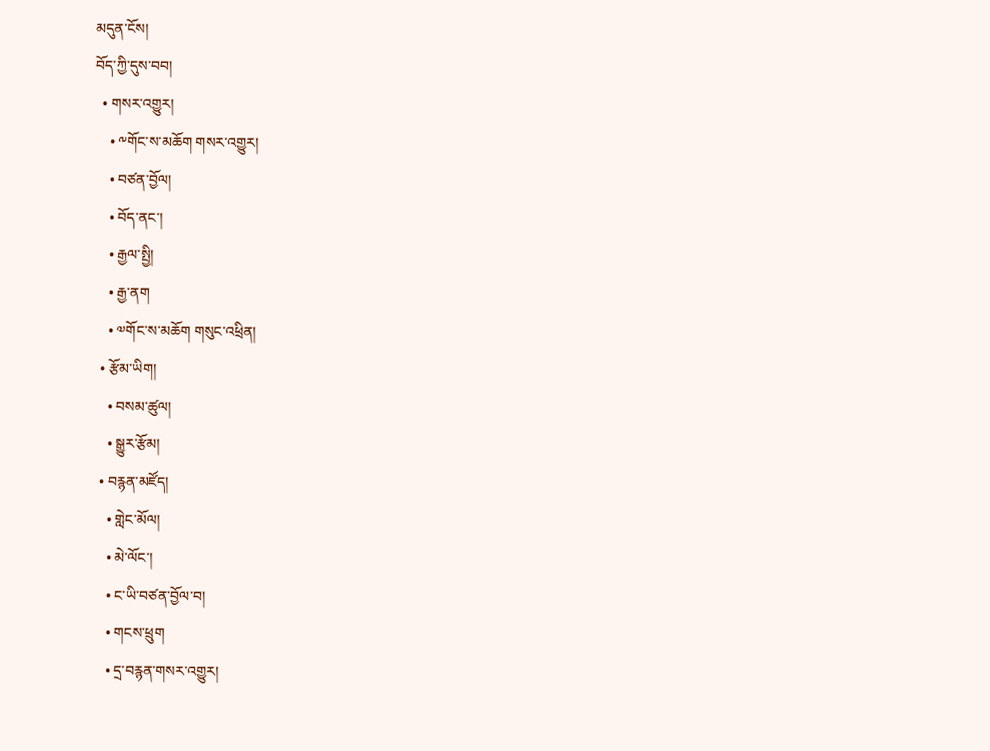མདུན་ངོས།
བོད་ཀྱི་དུས་བབ།
  • གསར་འགྱུར།
    • ༸གོང་ས་མཆོག གསར་འགྱུར།
    • བཙན་བྱོལ།
    • བོད་ནང་།
    • རྒྱལ་སྤྱི།
    • རྒྱ་ནག
    • ༧གོང་ས་མཆོག གསུང་འཕྲིན།
  • རྩོམ་ཡིག།
    • བསམ་ཚུལ།
    • སྒྱུར་རྩོམ།
  • བརྙན་མཛོད།
    • གླེང་མོལ།
    • མེ་ལོང་།
    • ང་ཡི་བཙན་བྱོལ་བ།
    • གངས་ཕྲུག
    • དྲ་བརྙན་གསར་འགྱུར།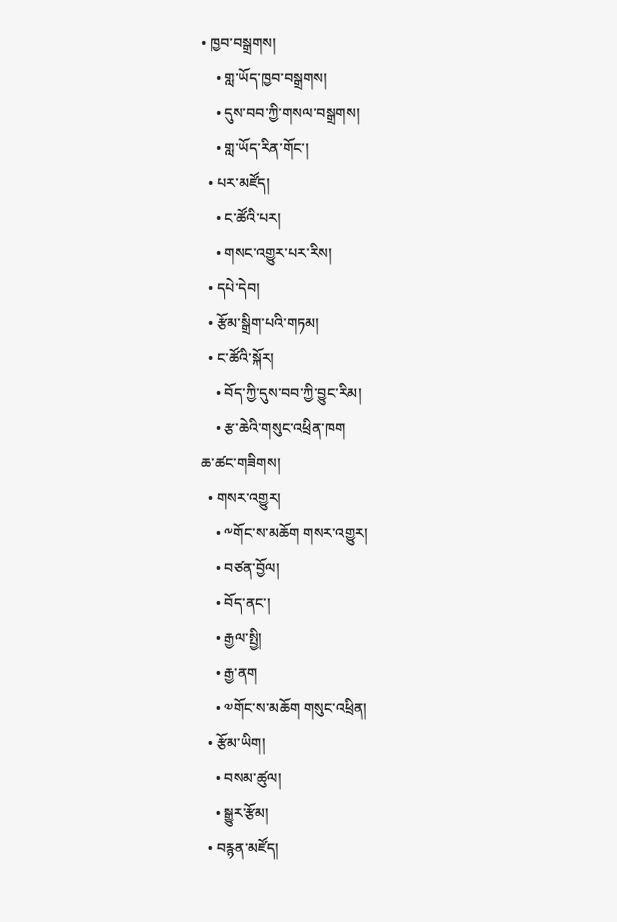• ཁྱབ་བསྒྲགས།
    • གླ་ཡོད་ཁྱབ་བསྒྲགས།
    • དུས་བབ་ཀྱི་གསལ་བསྒྲགས།
    • གླ་ཡོད་རིན་གོང་།
  • པར་མཛོད།
    • ང་ཚོའི་པར།
    • གསང་འགྱུར་པར་རིས།
  • དཔེ་དེབ།
  • རྩོམ་སྒྲིག་པའི་གཏམ།
  • ང་ཚོའི་སྐོར།
    • བོད་ཀྱི་དུས་བབ་ཀྱི་བྱུང་རིམ།
    • རྩ་ཆེའི་གསུང་འཕྲིན་ཁག
ཆ་ཚང་གཟིགས།
  • གསར་འགྱུར།
    • ༸གོང་ས་མཆོག གསར་འགྱུར།
    • བཙན་བྱོལ།
    • བོད་ནང་།
    • རྒྱལ་སྤྱི།
    • རྒྱ་ནག
    • ༧གོང་ས་མཆོག གསུང་འཕྲིན།
  • རྩོམ་ཡིག།
    • བསམ་ཚུལ།
    • སྒྱུར་རྩོམ།
  • བརྙན་མཛོད།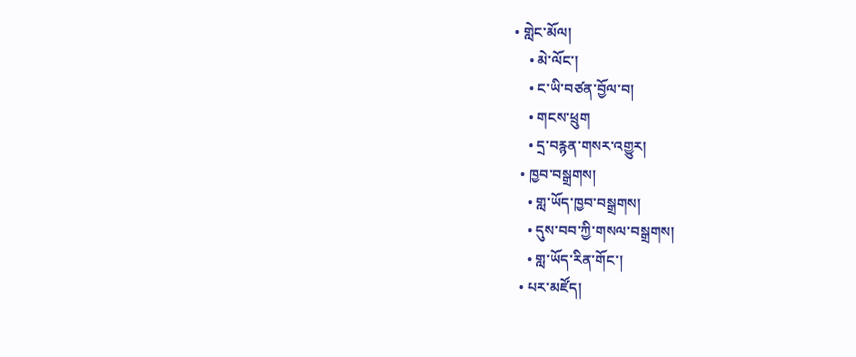• གླེང་མོལ།
    • མེ་ལོང་།
    • ང་ཡི་བཙན་བྱོལ་བ།
    • གངས་ཕྲུག
    • དྲ་བརྙན་གསར་འགྱུར།
  • ཁྱབ་བསྒྲགས།
    • གླ་ཡོད་ཁྱབ་བསྒྲགས།
    • དུས་བབ་ཀྱི་གསལ་བསྒྲགས།
    • གླ་ཡོད་རིན་གོང་།
  • པར་མཛོད།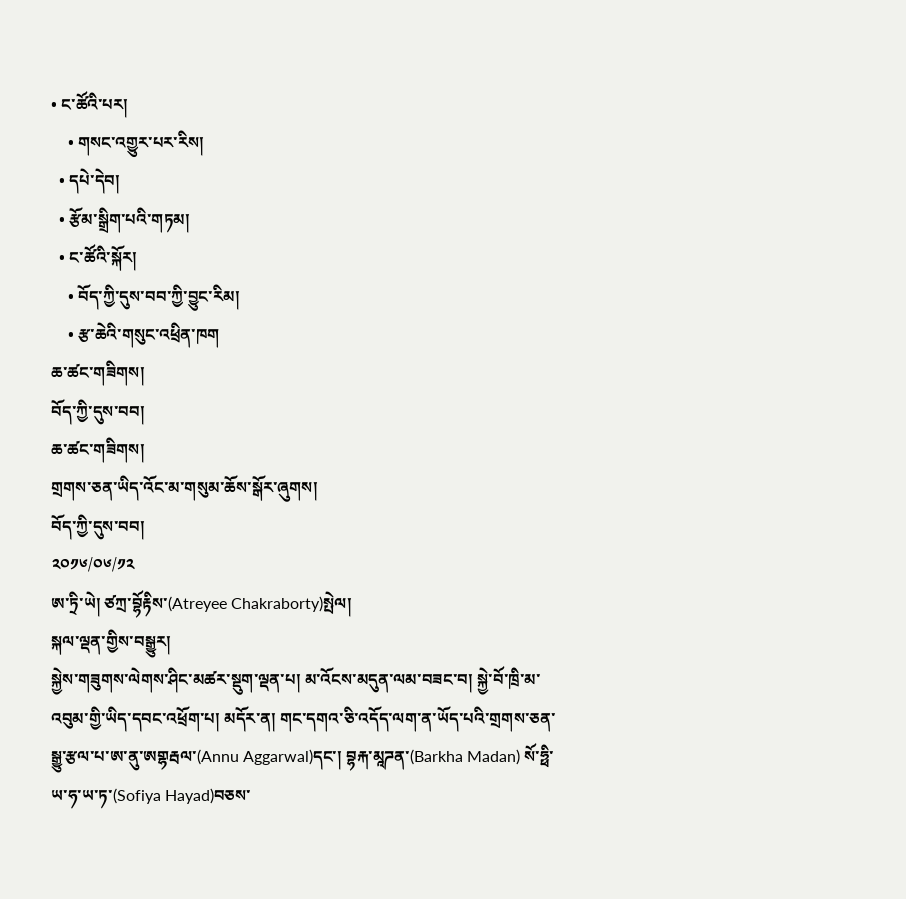• ང་ཚོའི་པར།
    • གསང་འགྱུར་པར་རིས།
  • དཔེ་དེབ།
  • རྩོམ་སྒྲིག་པའི་གཏམ།
  • ང་ཚོའི་སྐོར།
    • བོད་ཀྱི་དུས་བབ་ཀྱི་བྱུང་རིམ།
    • རྩ་ཆེའི་གསུང་འཕྲིན་ཁག
ཆ་ཚང་གཟིགས།
བོད་ཀྱི་དུས་བབ།
ཆ་ཚང་གཟིགས།
གྲགས་ཅན་ཡིད་འོང་མ་གསུམ་ཆོས་སྒོར་ཞུགས།
བོད་ཀྱི་དུས་བབ།
༢༠༡༦/༠༦/༡༢
ཨ་ཏྲི་ཡེ། ཙཀྲ་བྷོརྟིས་(Atreyee Chakraborty)སྤེལ།
སྐལ་ལྡན་གྱིས་བསྒྱུར།
སྐྱེས་གཟུགས་ལེགས་ཤིང་མཚར་སྡུག་ལྡན་པ། མ་འོངས་མདུན་ལམ་བཟང་བ། སྐྱེ་བོ་ཁྲི་མ་འབུམ་གྱི་ཡིད་དབང་འཕྲོག་པ། མདོར་ན། གང་དགའ་ཅི་འདོད་ལག་ན་ཡོད་པའི་གྲགས་ཅན་སྒྱུ་རྩལ་པ་ཨ་ནུ་ཨགྷརྦལ་(Annu Aggarwal)དང་། བྷརྐ་མཱཌན་(Barkha Madan) སོ་ཧྥི་ཡ་ཧ་ཡ་ཏ་(Sofiya Hayad)བཅས་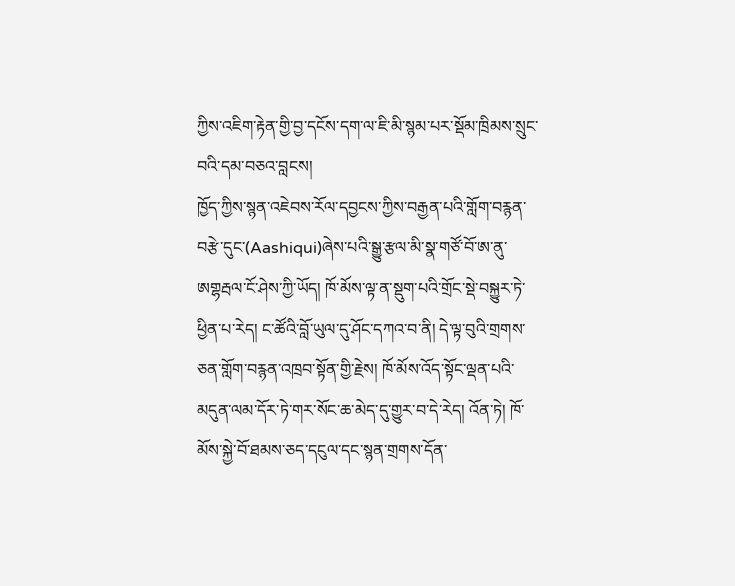ཀྱིས་འཇིག་རྟེན་གྱི་བྱ་དངོས་དག་ལ་ཇི་མི་སྙམ་པར་སྡོམ་ཁྲིམས་སྲུང་བའི་དམ་བཅའ་བླངས།
ཁྱོད་ཀྱིས་སྙན་འཇེབས་རོལ་དབྱངས་ཀྱིས་བརྒྱན་པའི་གློག་བརྙན་བརྩེ་དུང་(Aashiqui)ཞེས་པའི་སྒྱུ་རྩལ་མི་སྣ་གཙོ་བོ་ཨ་ནུ་ཨགྷརྦལ་ངོ་ཤེས་ཀྱི་ཡོད། ཁོ་མོས་ལྟ་ན་སྡུག་པའི་གྲོང་སྡེ་བསྐྱུར་ཏེ་ཕྱིན་པ་རེད། ང་ཚོའི་བློ་ཡུལ་དུ་ཤོང་དཀའ་བ་ནི། དེ་ལྟ་བུའི་གྲགས་ཅན་གློག་བརྙན་འཁྲབ་སྟོན་གྱི་རྗེས། ཁོ་མོས་འོད་སྟོང་ལྡན་པའི་མདུན་ལམ་དོར་ཏེ་གར་སོང་ཆ་མེད་དུ་གྱུར་བ་དེ་རེད། འོན་ཏེ། ཁོ་མོས་སྐྱེ་བོ་ཐམས་ཅད་དངུལ་དང་སྙན་གྲགས་དོན་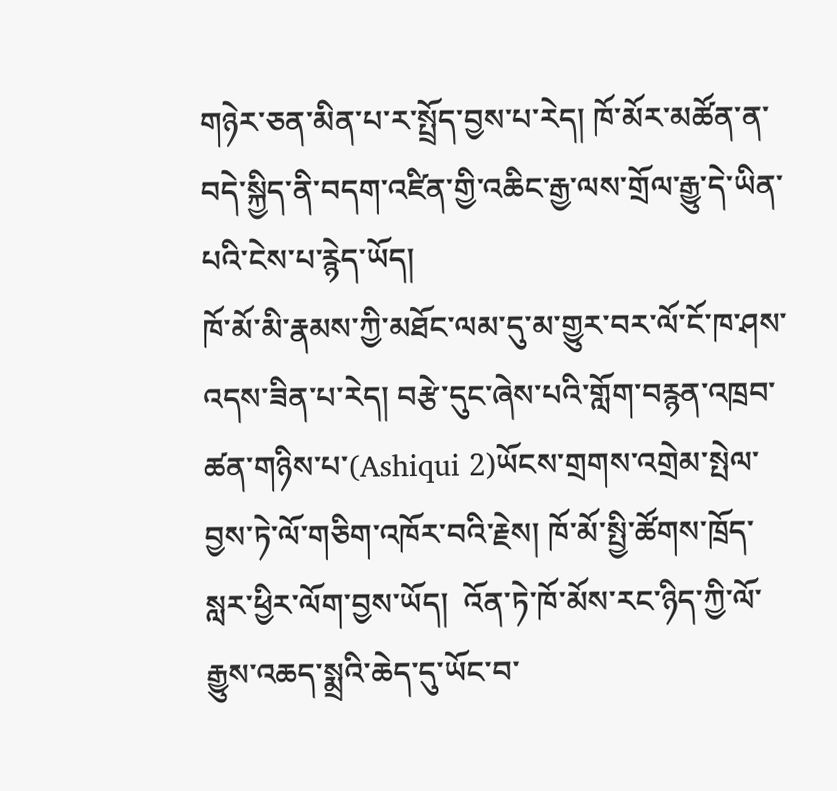གཉེར་ཅན་མིན་པ་ར་སྤྲོད་བྱས་པ་རེད། ཁོ་མོར་མཚོན་ན་བདེ་སྐྱིད་ནི་བདག་འཛིན་གྱི་འཆིང་རྒྱ་ལས་གྲོལ་རྒྱུ་དེ་ཡིན་པའི་ངེས་པ་རྙེད་ཡོད།
ཁོ་མོ་མི་རྣམས་ཀྱི་མཐོང་ལམ་དུ་མ་གྱུར་བར་ལོ་ངོ་ཁ་ཤས་འདས་ཟིན་པ་རེད། བརྩེ་དུང་ཞེས་པའི་གློག་བརྙན་འཁྲབ་ཚན་གཉིས་པ་(Ashiqui 2)ཡོངས་གྲགས་འགྲེམ་སྤེལ་བྱས་ཏེ་ལོ་གཅིག་འཁོར་བའི་རྗེས། ཁོ་མོ་སྤྱི་ཚོགས་ཁྲོད་སླར་ཕྱིར་ལོག་བྱས་ཡོད།  འོན་ཏེ་ཁོ་མོས་རང་ཉིད་ཀྱི་ལོ་རྒྱུས་འཆད་སྨྲའི་ཆེད་དུ་ཡོང་བ་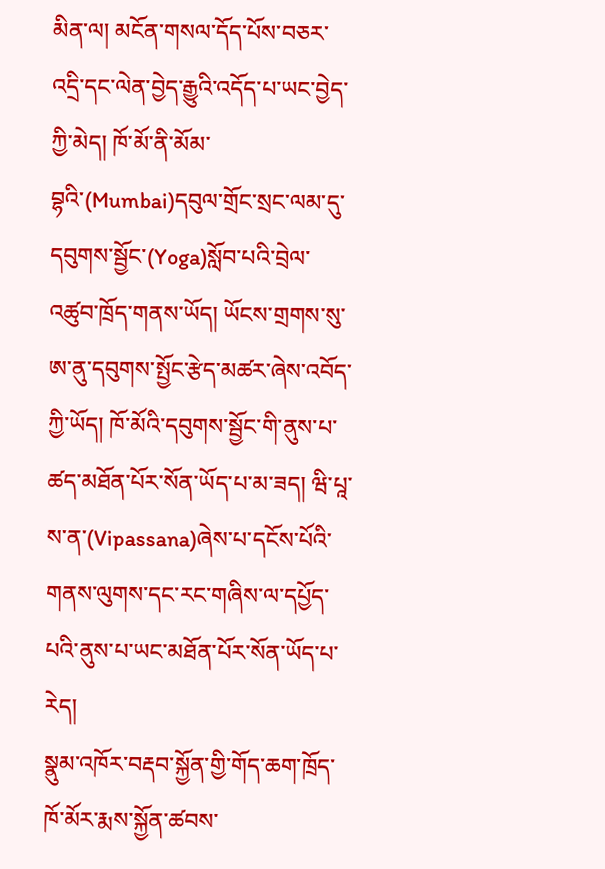མིན་ལ། མངོན་གསལ་དོད་པོས་བཅར་འདྲི་དང་ལེན་བྱེད་རྒྱུའི་འདོད་པ་ཡང་བྱེད་ཀྱི་མེད། ཁོ་མོ་ནི་མོམ་བྷའི་(Mumbai)དབུལ་གྲོང་སྲང་ལམ་དུ་དབུགས་སྦྱོང་(Yoga)སློབ་པའི་བྲེལ་འཚུབ་ཁྲོད་གནས་ཡོད། ཡོངས་གྲགས་སུ་ཨ་ནུ་དབུགས་སྤྱོང་རྩེད་མཚར་ཞེས་འབོད་ཀྱི་ཡོད། ཁོ་མོའི་དབུགས་སྦྱོང་གི་ནུས་པ་ཚད་མཐོན་པོར་སོན་ཡོད་པ་མ་ཟད། ཝི་པཱ་ས་ན་(Vipassana)ཞེས་པ་དངོས་པོའི་གནས་ལུགས་དང་རང་གཞིས་ལ་དཔྱོད་པའི་ནུས་པ་ཡང་མཐོན་པོར་སོན་ཡོད་པ་རེད།
སྣུམ་འཁོར་བརྡབ་སྐྱོན་གྱི་གོད་ཆག་ཁྲོད་ཁོ་མོར་རྨས་སྐྱོན་ཚབས་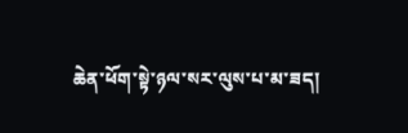ཆེན་ཕོག་སྟེ་ཉལ་སར་ལུས་པ་མ་ཟད།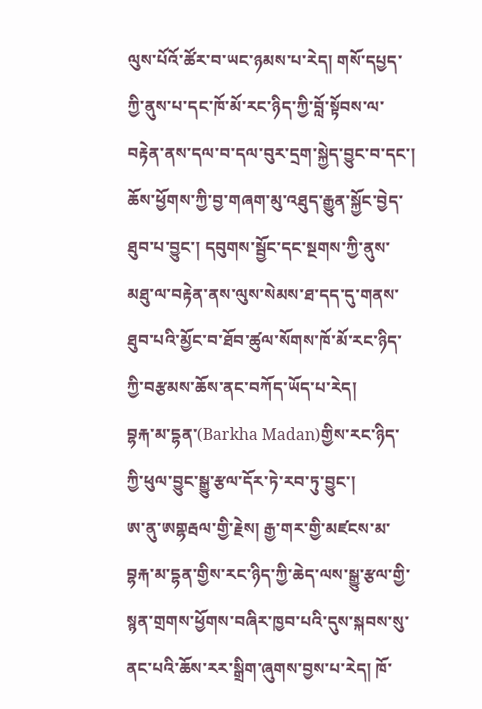ལུས་པོའོ་ཚོར་བ་ཡང་ཉམས་པ་རེད། གསོ་དཔྱད་ཀྱི་ནུས་པ་དང་ཁོ་མོ་རང་ཉིད་ཀྱི་བློ་སྟོབས་ལ་བརྟེན་ནས་དལ་བ་དལ་བུར་དྲག་སྐྱེད་བྱུང་བ་དང་། ཆོས་ཕྱོགས་ཀྱི་བྱ་གཞག་མུ་འཐུད་རྒྱུན་སྐྱོང་བྱེད་ཐུབ་པ་བྱུང་། དབུགས་སྦྱོང་དང་སྔགས་ཀྱི་ནུས་མཐུ་ལ་བརྟེན་ནས་ལུས་སེམས་ཐ་དད་དུ་གནས་ཐུབ་པའི་མྱོང་བ་ཐོབ་ཚུལ་སོགས་ཁོ་མོ་རང་ཉིད་ཀྱི་བརྩམས་ཆོས་ནང་བཀོད་ཡོད་པ་རེད།
བྷརྐ་མ་དྷན་(Barkha Madan)གྱིས་རང་ཉིད་ཀྱི་ཕུལ་བྱུང་སྒྱུ་རྩལ་དོར་ཏེ་རབ་ཏུ་བྱུང་།
ཨ་ནུ་ཨགྷརྦལ་གྱི་རྗེས། རྒྱ་གར་གྱི་མཛངས་མ་བྷརྐ་མ་དྷན་གྱིས་རང་ཉིད་ཀྱི་ཆེད་ལས་སྒྱུ་རྩལ་གྱི་སྙན་གྲགས་ཕྱོགས་བཞིར་ཁྱབ་པའི་དུས་སྐབས་སུ་ནང་པའི་ཆོས་རར་སྒྲིག་ཞུགས་བྱས་པ་རེད། ཁོ་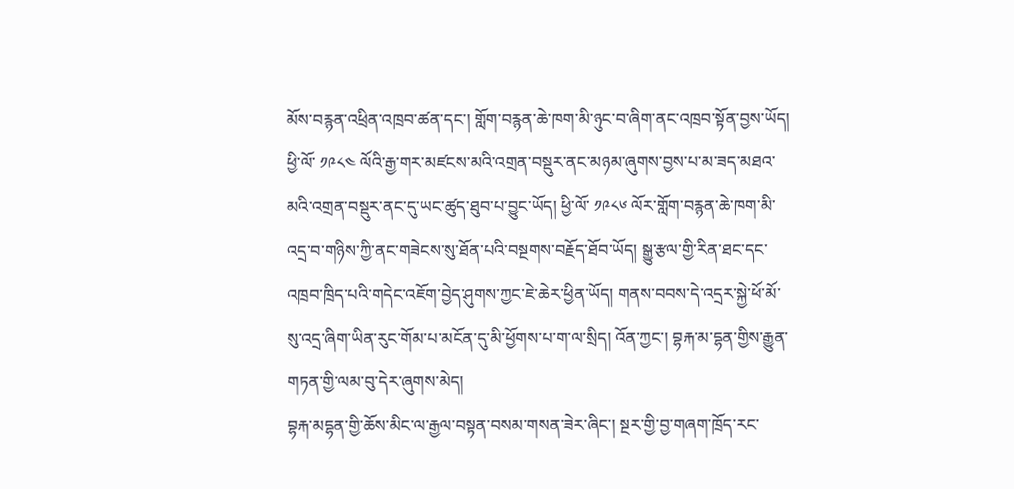མོས་བརྙན་འཕྲིན་འཁྲབ་ཚན་དང་། གློག་བརྙན་ཆེ་ཁག་མི་ཉུང་བ་ཞིག་ནང་འཁྲབ་སྟོན་བྱས་ཡོད། ཕྱི་ལོ་ ༡༩༨༤ ལོའི་རྒྱ་གར་མཛངས་མའི་འགྲན་བསྡུར་ནང་མཉམ་ཞུགས་བྱས་པ་མ་ཟད་མཐའ་མའི་འགྲན་བསྡུར་ནང་དུ་ཡང་ཚུད་ཐུབ་པ་བྱུང་ཡོད། ཕྱི་ལོ་ ༡༩༨༦ ལོར་གློག་བརྙན་ཆེ་ཁག་མི་འདྲ་བ་གཉིས་ཀྱི་ནང་གཟེངས་སུ་ཐོན་པའི་བསྔགས་བརྗོད་ཐོབ་ཡོད། སྒྱུ་རྩལ་གྱི་རིན་ཐང་དང་འཁྲབ་ཁྲིད་པའི་གདེང་འཇོག་བྱེད་ཤུགས་ཀྱང་ཇེ་ཆེར་ཕྱིན་ཡོད། གནས་བབས་དེ་འདྲར་སྐྱེ་ཕོ་མོ་སུ་འདྲ་ཞིག་ཡིན་རུང་གོམ་པ་མངོན་དུ་མི་ཕྱོགས་པ་ག་ལ་སྲིད། འོན་ཀྱང་། བྷརྐ་མ་དྷན་གྱིས་རྒྱུན་གཏན་གྱི་ལམ་བུ་དེར་ཞུགས་མེད།
བྷརྐ་མདྷན་གྱི་ཆོས་མིང་ལ་རྒྱལ་བསྟན་བསམ་གསན་ཟེར་ཞིང་། སྔར་གྱི་བྱ་གཞག་ཁྲོད་རང་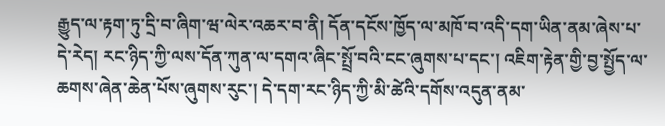རྒྱུད་ལ་རྟག་ཏུ་དྲི་བ་ཞིག་ཝ་ལེར་འཆར་བ་ནི། དོན་དངོས་ཁྱོད་ལ་མཁོ་བ་འདི་དག་ཡིན་ནམ་ཞེས་པ་དེ་རེད། རང་ཉིད་ཀྱི་ལས་དོན་ཀུན་ལ་དགའ་ཞིང་སྤྲོ་བའི་ངང་ཞུགས་པ་དང་། འཇིག་རྟེན་གྱི་བྱ་སྤྱོད་ལ་ཆགས་ཞེན་ཆེན་པོས་ཞུགས་རུང་། དེ་དག་རང་ཉིད་ཀྱི་མི་ཚེའི་དགོས་འདུན་ནམ་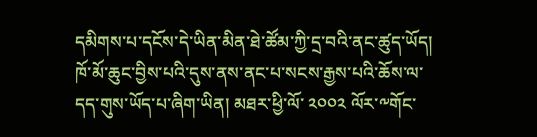དམིགས་པ་དངོས་དེ་ཡིན་མིན་ཐེ་ཚོམ་ཀྱི་དྲ་བའི་ནང་ཚུད་ཡོད།
ཁོ་མོ་ཆུང་བྱིས་པའི་དུས་ནས་ནང་པ་སངས་རྒྱས་པའི་ཆོས་ལ་དད་གུས་ཡོད་པ་ཞིག་ཡིན། མཐར་ཕྱི་ལོ་ ༢༠༠༢ ལོར་༸གོང་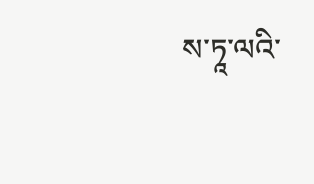ས་ཏཱ་ལའི་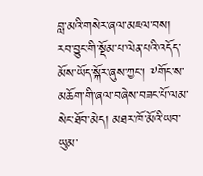བླ་མའི་གསེར་ཞལ་མཇལ་བས། རབ་བྱུང་གི་སྡོམ་པ་ལེན་པའི་འདོད་མོས་ཡོད་སྐོར་ཞུས་ཀྱང་། ༸གོང་ས་མཆོག་གི་ཞལ་བཞེས་བཟང་པོ་ལམ་སེང་ཐོབ་མེད། མཐར་ཁོ་མོའི་ཡབ་ཡུམ་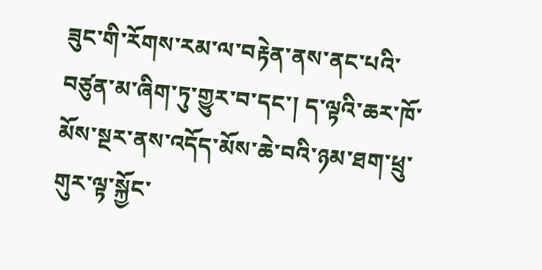ཟུང་གི་རོགས་རམ་ལ་བརྟེན་ནས་ནང་པའི་བཙུན་མ་ཞིག་ཏུ་གྱུར་བ་དང་། ད་ལྟའི་ཆར་ཁོ་མོས་སྔར་ནས་འདོད་མོས་ཆེ་བའི་ཉམ་ཐག་ཕྲུ་གུར་ལྟ་སྐྱོང་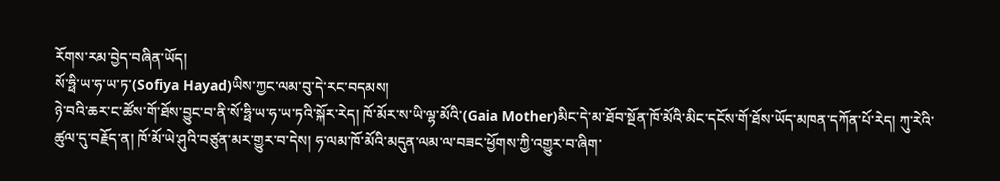རོགས་རམ་བྱེད་བཞིན་ཡོད།
སོ་ཧྥི་ཡ་ཧ་ཡ་ཏ་(Sofiya Hayad)ཡིས་ཀྱང་ལམ་བུ་དེ་རང་བདམས།
ཉེ་བའི་ཆར་ང་ཚོས་གོ་ཐོས་བྱུང་བ་ནི་སོ་ཧྥི་ཡ་ཧ་ཡ་ཏའི་སྐོར་རེད། ཁོ་མོར་ས་ཡི་ལྷ་མོའི་(Gaia Mother)མིང་དེ་མ་ཐོབ་སྔོན་ཁོ་མོའི་མིང་དངོས་གོ་ཐོས་ཡོད་མཁན་དཀོན་པོ་རེད། ཀུ་རེའི་ཚུལ་དུ་བརྗོད་ན། ཁོ་མོ་ཡེ་ཤུའི་བཙུན་མར་གྱུར་བ་དེས། ཧ་ལམ་ཁོ་མོའི་མདུན་ལམ་ལ་བཟང་ཕྱོགས་ཀྱི་འགྱུར་བ་ཞིག་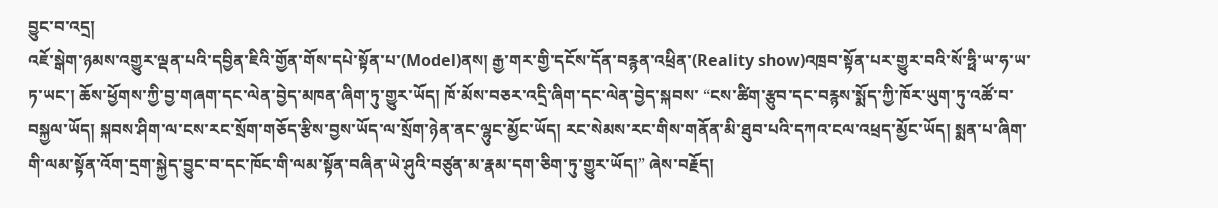བྱུང་བ་འདྲ།
འཇོ་སྒེག་ཉམས་འགྱུར་ལྡན་པའི་དབྱིན་ཇིའི་གྱོན་གོས་དཔེ་སྟོན་པ་(Model)ནས། རྒྱ་གར་གྱི་དངོས་དོན་བརྙན་འཕྲིན་(Reality show)འཁྲབ་སྟོན་པར་གྱུར་བའི་སོ་ཧྥི་ཡ་ཧ་ཡ་ཏ་ཡང་། ཆོས་ཕྱོགས་ཀྱི་བྱ་གཞག་དང་ལེན་བྱེད་མཁན་ཞིག་ཏུ་གྱུར་ཡོད། ཁོ་མོས་བཅར་འདྲི་ཞིག་དང་ལེན་བྱེད་སྐབས་ “ངས་ཚིག་རྩུབ་དང་བརྙས་སྨོད་ཀྱི་ཁོར་ཡུག་ཏུ་འཚོ་བ་བསྐྱལ་ཡོད། སྐབས་ཤིག་ལ་ངས་རང་སྲོག་གཅོད་རྩིས་བྱས་ཡོད་ལ་སྲོག་ཉེན་ནང་ལྷུང་མྱོང་ཡོད། རང་སེམས་རང་གིས་གནོན་མི་ཐུབ་པའི་དཀའ་ངལ་འཕྲད་མྱོང་ཡོད། སྨན་པ་ཞིག་གི་ལམ་སྟོན་འོག་དྲག་སྐྱེད་བྱུང་བ་དང་ཁོང་གི་ལམ་སྟོན་བཞིན་ཡེ་ཤུའི་བཙུན་མ་རྣམ་དག་ཅིག་ཏུ་གྱུར་ཡོད།” ཞེས་བརྗོད།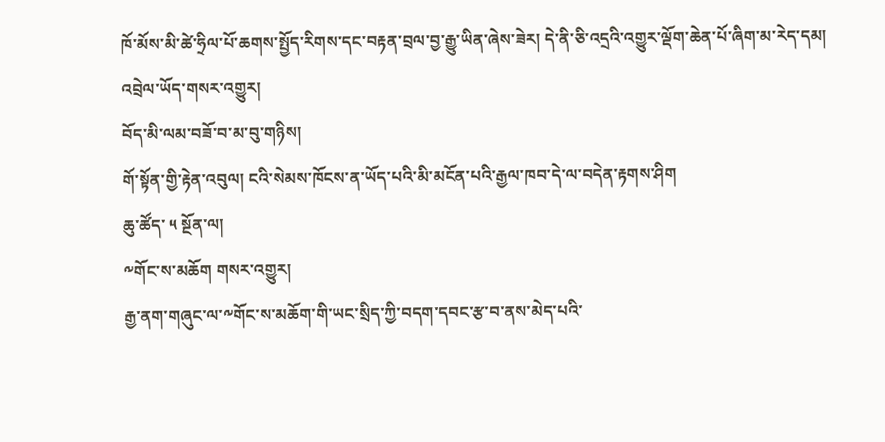ཁོ་མོས་མི་ཚེ་ཧྲིལ་པོ་ཆགས་སྤྱོད་རིགས་དང་བརྟན་བྲལ་བྱ་རྒྱུ་ཡིན་ཞེས་ཟེར། དེ་ནི་ཅི་འདྲའི་འགྱུར་ལྡོག་ཆེན་པོ་ཞིག་མ་རེད་དམ།
འབྲེལ་ཡོད་གསར་འགྱུར།
བོད་མི་ལམ་བཟོ་བ་མ་བུ་གཉིས།
གོ་སྟོན་གྱི་རྟེན་འབུལ། ངའི་སེམས་ཁོངས་ན་ཡོད་པའི་མི་མངོན་པའི་རྒྱལ་ཁབ་དེ་ལ་བདེན་རྟགས་ཤིག
ཆུ་ཚོད་ ༥ སྔོན་ལ།
༸གོང་ས་མཆོག གསར་འགྱུར།
རྒྱ་ནག་གཞུང་ལ་༸གོང་ས་མཆོག་གི་ཡང་སྲིད་ཀྱི་བདག་དབང་རྩ་བ་ནས་མེད་པའི་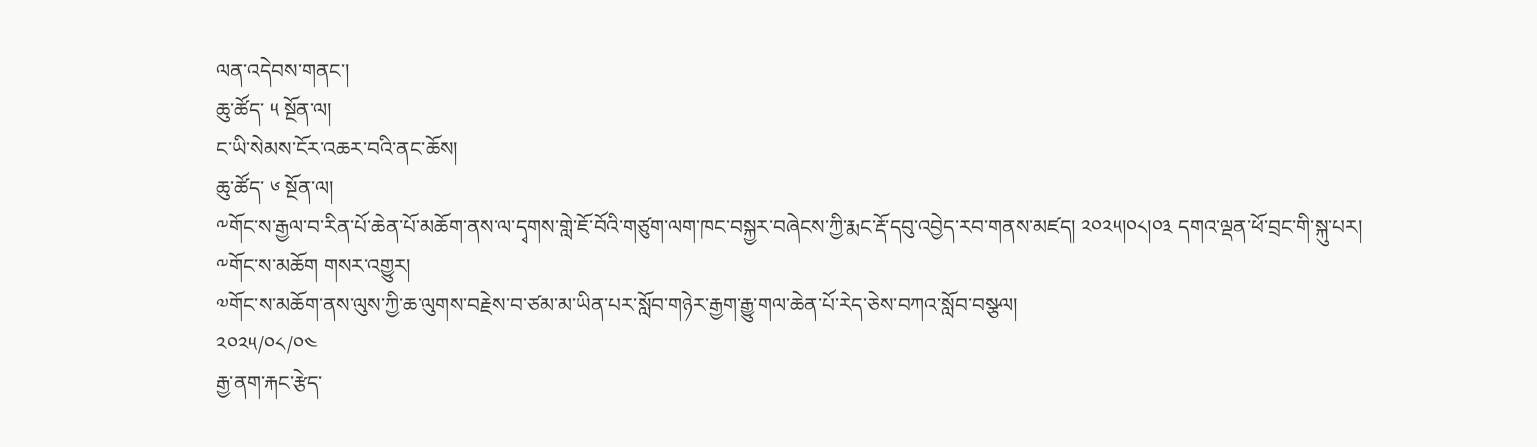ལན་འདེབས་གནང་།
ཆུ་ཚོད་ ༥ སྔོན་ལ།
ང་ཡི་སེམས་ངོར་འཆར་བའི་ནང་ཆོས།
ཆུ་ཚོད་ ༦ སྔོན་ལ།
༸གོང་ས་རྒྱལ་བ་རིན་པོ་ཆེན་པོ་མཆོག་ནས་ལ་དྭགས་གླེ་ཇོ་བོའི་གཙུག་ལག་ཁང་བསྐྱར་བཞེངས་ཀྱི་རྨང་རྡོ་དབུ་འབྱེད་རབ་གནས་མཛད། ༢༠༢༥།༠༨།༠༣ དགའ་ལྡན་ཕོ་བྲང་གི་སྐུ་པར།
༸གོང་ས་མཆོག གསར་འགྱུར།
༧གོང་ས་མཆོག་ནས་ལུས་ཀྱི་ཆ་ལུགས་བརྗེས་བ་ཙམ་མ་ཡིན་པར་སློབ་གཉེར་རྒྱག་རྒྱུ་གལ་ཆེན་པོ་རེད་ཅེས་བཀའ་སློབ་བསྩལ།
༢༠༢༥/༠༨/༠༤
རྒྱ་ནག་རྐང་རྩེད་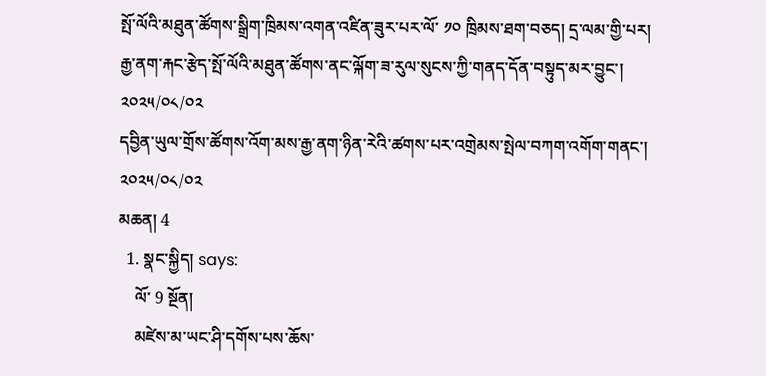སྤོ་ལོའི་མཐུན་ཚོགས་སྒྲིག་ཁྲིམས་འགན་འཛིན་ཟུར་པར་ལོ་ ༡༠ ཁྲིམས་ཐག་བཅད། དྲ་ལམ་གྱི་པར།
རྒྱ་ནག་རྐང་རྩེད་སྤོ་ལོའི་མཐུན་ཚོགས་ནང་ལྐོག་ཟ་རུལ་སུངས་ཀྱི་གནད་དོན་བསྟུད་མར་བྱུང་།
༢༠༢༥/༠༨/༠༢
དབྱིན་ཡུལ་གྲོས་ཚོགས་འོག་མས་རྒྱ་ནག་ཉིན་རེའི་ཚགས་པར་འགྲེམས་སྤེལ་བཀག་འགོག་གནང་།
༢༠༢༥/༠༨/༠༢
མཆན། 4
  1. སྣང་སྐྱིད། says:
    ལོ་ 9 སྔོན།
    མཛེས་མ་ཡང་ཤི་དགོས་པས་ཆོས་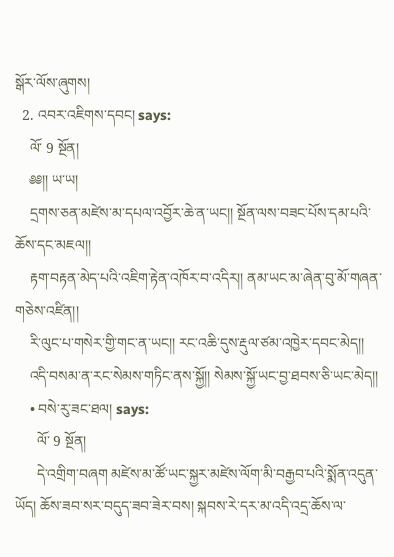སྒོར་ལོས་ཞུགས།
  2. འབར་འཇིགས་དབང། says:
    ལོ་ 9 སྔོན།
    ༅༅།། ཡ་ཡ།
    དྲགས་ཅན་མཛེས་མ་དཔལ་འབྱོར་ཆེ་ན་ཡང།། སྔོན་ལས་བཟང་པོས་དམ་པའི་ཆོས་དང་མཇལ།།
    རྟག་བརྟན་མེད་པའི་འཇིག་རྟེན་འཁོར་བ་འདིར།། ནམ་ཡང་མ་ཞེན་བུ་མོ་གཞན་གཅེས་འཛིན།།
    རི་ལུང་པ་གསེར་གྱི་གང་ན་ཡང།། རང་འཆི་དུས་རྡུལ་ཙམ་འཁྱེར་དབང་མེད།།
    འདི་བསམ་ན་རང་སེམས་གཏིང་ནས་སྐྱོ།། སེམས་སྐྱོ་ཡང་བྱ་ཐབས་ཅི་ཡང་མེད།།
    • བསེ་རུ་ཟང་ཐལ། says:
      ལོ་ 9 སྔོན།
      དེ་འགྲིག་བཞག མཛེས་མ་ཚོ་ཡང་སྐྱར་མཛེས་ལོག་མི་བརྒྱབ་པའི་སྨོན་འདུན་ཡོད། ཆོས་ཟབ་སར་བདུད་ཟབ་ཟེར་བས། སྐབས་རེ་དར་མ་འདི་འདྲ་ཆོས་ལ་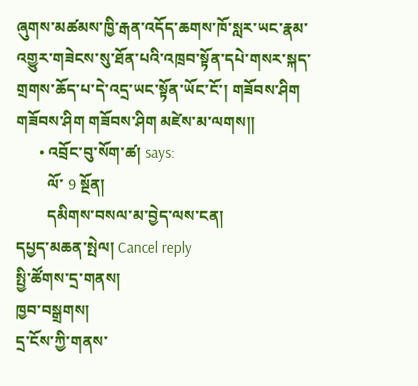ཞུགས་མཚམས་ཁྱི་རྒན་འདོད་ཆགས་ཁོ་སླར་ཡང་རྣམ་འགྱུར་གཟེངས་སུ་ཐོན་པའི་འཁྲབ་སྟོན་དཔེ་གསར་སྐད་གྲགས་ཆོད་པ་དེ་འདྲ་ཡང་སྟོན་ཡོང་ངོ་། གཟོབས་ཤིག གཟོབས་ཤིག གཟོབས་ཤིག མཛེས་མ་ལགས།།
      • འབྲོང་བུ་སོག་ཚ། says:
        ལོ་ 9 སྔོན།
        དམིགས་བསལ་མ་བྱེད་ལས་ངན།
དཔྱད་མཆན་སྤེལ། Cancel reply
སྤྱི་ཚོགས་དྲ་གནས།
ཁྱབ་བསྒྲགས།
དྲ་ངོས་ཀྱི་གནས་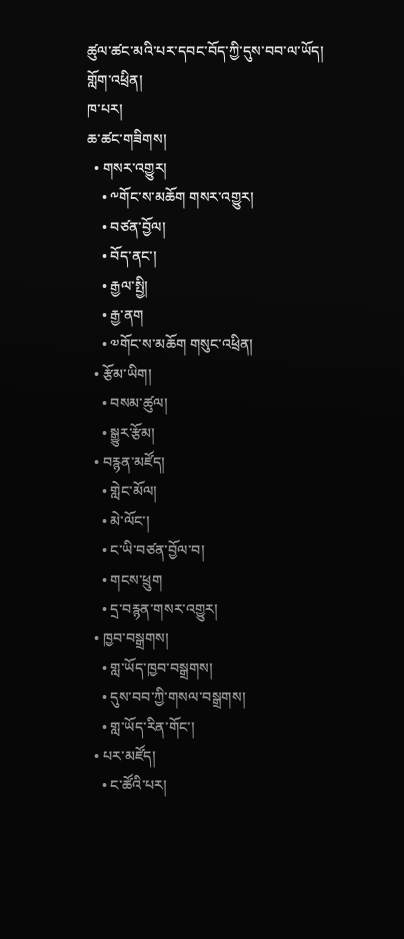ཚུལ་ཚང་མའི་པར་དབང་བོད་ཀྱི་དུས་བབ་ལ་ཡོད།
གློག་འཕྲིན།
ཁ་པར།
ཆ་ཚང་གཟིགས།
  • གསར་འགྱུར།
    • ༸གོང་ས་མཆོག གསར་འགྱུར།
    • བཙན་བྱོལ།
    • བོད་ནང་།
    • རྒྱལ་སྤྱི།
    • རྒྱ་ནག
    • ༧གོང་ས་མཆོག གསུང་འཕྲིན།
  • རྩོམ་ཡིག།
    • བསམ་ཚུལ།
    • སྒྱུར་རྩོམ།
  • བརྙན་མཛོད།
    • གླེང་མོལ།
    • མེ་ལོང་།
    • ང་ཡི་བཙན་བྱོལ་བ།
    • གངས་ཕྲུག
    • དྲ་བརྙན་གསར་འགྱུར།
  • ཁྱབ་བསྒྲགས།
    • གླ་ཡོད་ཁྱབ་བསྒྲགས།
    • དུས་བབ་ཀྱི་གསལ་བསྒྲགས།
    • གླ་ཡོད་རིན་གོང་།
  • པར་མཛོད།
    • ང་ཚོའི་པར།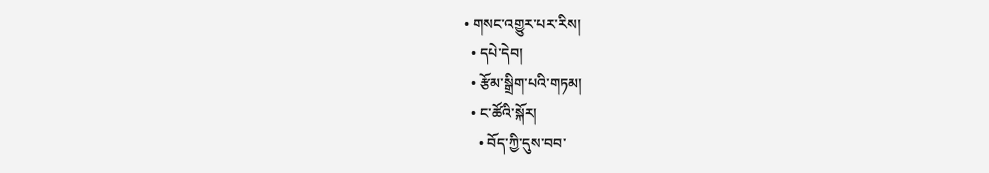• གསང་འགྱུར་པར་རིས།
  • དཔེ་དེབ།
  • རྩོམ་སྒྲིག་པའི་གཏམ།
  • ང་ཚོའི་སྐོར།
    • བོད་ཀྱི་དུས་བབ་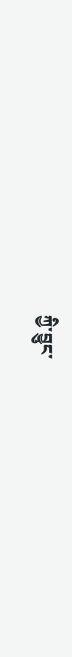ཀྱི་བྱུང་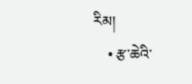རིམ།
    • རྩ་ཆེའི་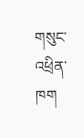གསུང་འཕྲིན་ཁག